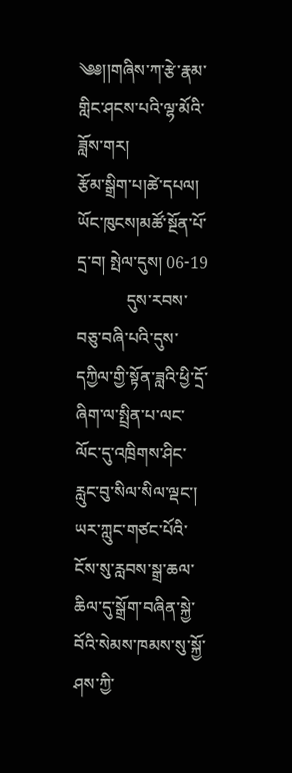༄༅།།གཞིས་ཀ་རྩེ་རྣམ་གླིང་ཤངས་པའི་ལྷ་མོའི་ཟློས་གར།
རྩོམ་སྒྲིག་པ།ཚེ་དཔལ། ཡོང་ཁུངས།མཚོ་སྔོན་པོ་དྲ་བ། སྤེལ་དུས། 06-19
            དུས་རབས་བཅུ་བཞི་པའི་དུས་དཀྱིལ་གྱི་སྟོན་ཟླའི་ཕྱི་དྲོ་ཞིག་ལ་སྤྲིན་པ་ལང་ལོང་དུ་འཁྲིགས་ཤིང་རླུང་བུ་སིལ་སིལ་ལྡང་། ཡར་ཀླུང་གཙང་པོའི་ངོས་སུ་རླབས་སྒྲ་ཆལ་ཆིལ་དུ་སྒྲོག་བཞིན་སྐྱེ་བོའི་སེམས་ཁམས་སུ་སྐྱོ་ཤས་ཀྱི་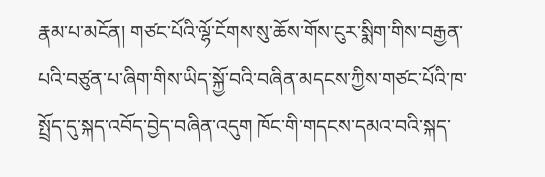རྣམ་པ་མངོན། གཙང་པོའི་ལྷོ་ངོགས་སུ་ཆོས་གོས་ངུར་སྨིག་གིས་བརྒྱན་པའི་བཙུན་པ་ཞིག་གིས་ཡིད་སྐྱོ་བའི་བཞིན་མདངས་ཀྱིས་གཙང་པོའི་ཁ་སྤྲོད་དུ་སྐད་འབོད་བྱེད་བཞིན་འདུག ཁོང་གི་གདངས་དམའ་བའི་སྐད་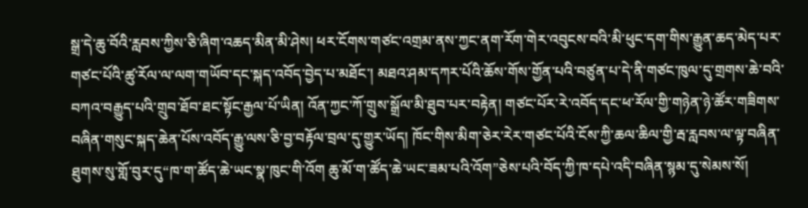སྒྲ་དེ་ཆུ་བོའི་རླབས་ཀྱིས་ཅི་ཞིག་འཆད་མིན་མི་ཤེས། ཕར་ངོགས་གཙང་འགྲམ་ནས་ཀྱང་ནག་རོག་གེར་འབུངས་བའི་མི་ཕུང་དག་གིས་རྒྱུན་ཆད་མེད་པར་གཙང་པོའི་ཚུ་རོལ་ལ་ལག་གཡོབ་དང་སྐད་འབོད་བྱེད་པ་མཐོང་། མཐའ་ཤམ་དཀར་པོའི་ཆོས་གོས་གྱོན་པའི་བཙུན་པ་དེ་ནི་གཙང་ཁུལ་དུ་གྲགས་ཆེ་བའི་བཀའ་བརྒྱུད་པའི་གྲུབ་ཐོབ་ཐང་སྟོང་རྒྱལ་པོ་ཡིན། འོན་ཀྱང་ཀོ་གྲུས་སྒྲོལ་མི་ཐུབ་པར་བརྟེན། གཙང་པོར་རེ་འབོད་དང་ཕ་རོལ་གྱི་གཉེན་ཉེ་ཚོར་གཟིགས་བཞིན་གསུང་སྐད་ཆེན་པོས་འབོད་རྒྱུ་ལས་ཅི་བྱ་བརྟོལ་བྲལ་དུ་གྱུར་ཡོད། ཁོང་གིས་མིག་ཅེར་རེར་གཙང་པོའི་ངོས་ཀྱི་ཆལ་ཆིལ་གྱི་རྦ་རླབས་ལ་ལྟ་བཞིན་ཐུགས་སུ་གློ་བུར་དུ“ཁ་ག་ཚོད་ཆེ་ཡང་སྣ་ཁུང་གི་འོག ཆུ་མོ་ག་ཚོད་ཆེ་ཡང་ཟམ་པའི་འོག”ཅེས་པའི་བོད་ཀྱི་ཁ་དཔེ་འདི་བཞིན་སྙམ་དུ་སེམས་སོ།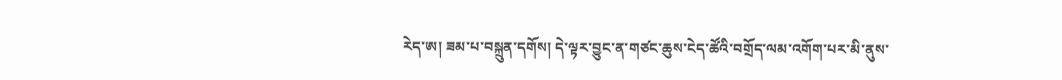རེད་ཨ། ཟམ་པ་བསྐྲུན་དགོས། དེ་ལྟར་བྱུང་ན་གཙང་ཆུས་ངེད་ཚོའི་བགྲོད་ལམ་འགོག་པར་མི་ནུས་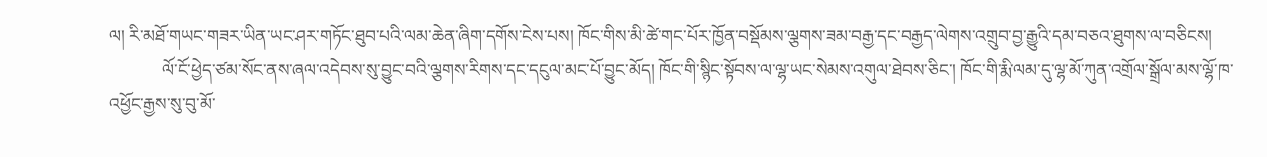ལ། རི་མཐོ་གཡང་གཟར་ཡིན་ཡང་ཤར་གཏོང་ཐུབ་པའི་ལམ་ཆེན་ཞིག་དགོས་ངེས་པས། ཁོང་གིས་མི་ཚེ་གང་པོར་ཁྱོན་བསྡོམས་ལྕགས་ཟམ་བརྒྱ་དང་བརྒྱད་ལེགས་འགྲུབ་བྱ་རྒྱུའི་དམ་བཅའ་ཐུགས་ལ་བཅིངས།
            ལོ་ངོ་ཕྱེད་ཙམ་སོང་ནས་ཞལ་འདེབས་སུ་བྱུང་བའི་ལྕགས་རིགས་དང་དངུལ་མང་པོ་བྱུང་མོད། ཁོང་གི་སྙིང་སྟོབས་ལ་ལྷ་ཡང་སེམས་འགུལ་ཐེབས་ཅིང་། ཁོང་གི་རྨི་ལམ་དུ་ལྷ་མོ་ཀུན་འགྲོལ་སྒྲོལ་མས་ལྷོ་ཁ་འཕྱོང་རྒྱས་སུ་བུ་མོ་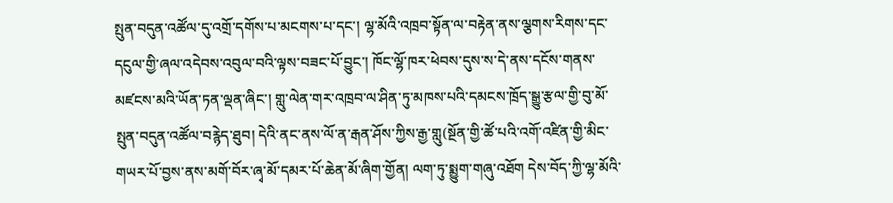སྤུན་བདུན་འཚོལ་དུ་འགྲོ་དགོས་པ་མངགས་པ་དང་། ལྷ་མོའི་འཁྲབ་སྟོན་ལ་བརྟེན་ནས་ལྕགས་རིགས་དང་དངུལ་གྱི་ཞལ་འདེབས་འབུལ་བའི་ལྟས་བཟང་པོ་བྱུང་། ཁོང་ལྷོ་ཁར་ཕེབས་དུས་ས་དེ་ནས་དངོས་གནས་མཛངས་མའི་ཡོན་ཏན་ལྡན་ཞིང་། གླུ་ལེན་གར་འཁྲབ་ལ་ཤིན་ཏུ་མཁས་པའི་དམངས་ཁྲོད་སྒྱུ་རྩལ་གྱི་བུ་མོ་སྤུན་བདུན་འཚོལ་བརྙེད་ཐུབ། དེའི་ནང་ནས་ལོ་ན་རྒན་ཤོས་ཀྱིས་རྒྱ་གླུ(སྔོན་གྱི་ཚོ་པའི་འགོ་འཛིན་གྱི་མིང་གཡར་པོ་བྱས་ནས་མགོ་བོར་ཞྭ་མོ་དམར་པོ་ཆེན་མོ་ཞིག་གྱོན། ལག་ཏུ་སྨྱུག་གཞུ་འཐོག དེས་བོད་ཀྱི་ལྷ་མོའི་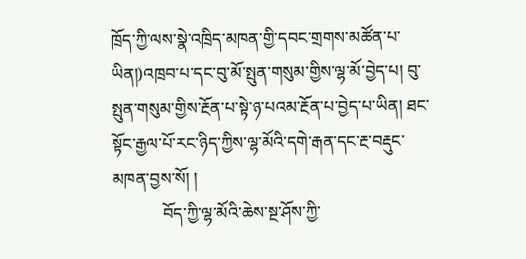ཁྲོད་ཀྱི་ལས་སྣེ་འཁྲིད་མཁན་གྱི་དབང་གྲགས་མཚོན་པ་ཡིན།)འཁྲབ་པ་དང་བུ་མོ་སྤུན་གསུམ་གྱིས་ལྷ་མོ་བྱེད་པ། བུ་སྤུན་གསུམ་གྱིས་རྔོན་པ་སྟེ་ཉ་པའམ་རྔོན་པ་བྱེད་པ་ཡིན། ཐང་སྟོང་རྒྱལ་པོ་རང་ཉིད་ཀྱིས་ལྷ་མོའི་དགེ་རྒན་དང་རྔ་བརྡུང་མཁན་བྱས་སོ། །
            བོད་ཀྱི་ལྷ་མོའི་ཆེས་སྔ་ཤོས་ཀྱི་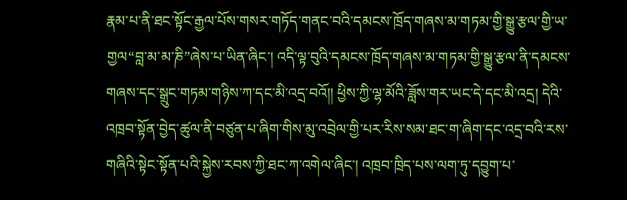རྣམ་པ་ནི་ཐང་སྟོང་རྒྱལ་པོས་གསར་གཏོད་གནང་བའི་དམངས་ཁྲོད་གཞས་མ་གཏམ་གྱི་སྒྱུ་རྩལ་གྱི་ཡ་གྱལ“བླ་མ་མ་ཎི”ཞེས་པ་ཡིན་ཞིང་། འདི་ལྟ་བུའི་དམངས་ཁྲོད་གཞས་མ་གཏམ་གྱི་སྒྱུ་རྩལ་ནི་དམངས་གཞས་དང་སྒྲུང་གཏམ་གཉིས་ཀ་དང་མི་འདྲ་བའོ།། ཕྱིས་ཀྱི་ལྷ་མོའི་ཟློས་གར་ཡང་དེ་དང་མི་འདྲ། དེའི་འཁྲབ་སྟོན་བྱེད་ཚུལ་ནི་བཙུན་པ་ཞིག་གིས་མུ་འབྲེལ་གྱི་པར་རིས་སམ་ཐང་ག་ཞིག་དང་འདྲ་བའི་རས་གཞིའི་སྟེང་སྟོན་པའི་སྐྱེས་རབས་ཀྱི་ཐང་ཀ་འགེལ་ཞིང་། འཁྲབ་ཁྲིད་པས་ལག་ཏུ་དབྱུག་པ་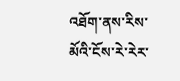འཐོག་ནས་རིས་མོའི་ངོས་རེ་རེར་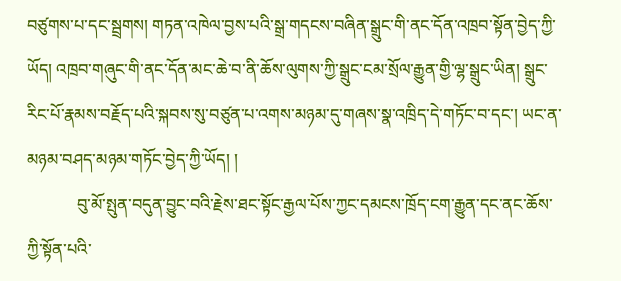བཙུགས་པ་དང་སྦྲགས། གཏན་འཁེལ་བྱས་པའི་སྒྲ་གདངས་བཞིན་སྒྲུང་གི་ནང་དོན་འཁྲབ་སྟོན་བྱེད་ཀྱི་ཡོད། འཁྲབ་གཞུང་གི་ནང་དོན་མང་ཆེ་བ་ནི་ཆོས་ལུགས་ཀྱི་སྒྲུང་ངམ་སྲོལ་རྒྱུན་གྱི་ལྷ་སྒྲུང་ཡིན། སྒྲུང་རིང་པོ་རྣམས་བརྗོད་པའི་སྐབས་སུ་བཙུན་པ་འགས་མཉམ་དུ་གཞས་སྣ་འཁྲིད་དེ་གཏོང་བ་དང་། ཡང་ན་མཉམ་བཤད་མཉམ་གཏོང་བྱེད་ཀྱི་ཡོད། །
            བུ་མོ་སྤུན་བདུན་བྱུང་བའི་རྗེས་ཐང་སྟོང་རྒྱལ་པོས་ཀྱང་དམངས་ཁྲོད་ངག་རྒྱུན་དང་ནང་ཆོས་ཀྱི་སྟོན་པའི་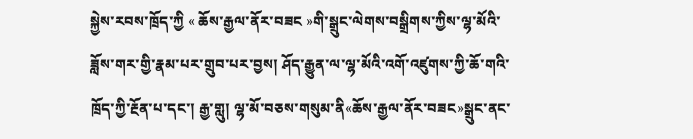སྐྱེས་རབས་ཁྲོད་ཀྱི « ཆོས་རྒྱལ་ནོར་བཟང »གི་སྒྲུང་ལེགས་བསྒྲིགས་ཀྱིས་ལྷ་མོའི་ཟློས་གར་གྱི་རྣམ་པར་གྲུབ་པར་བྱས། ཤོད་རྒྱུན་ལ་ལྷ་མོའི་འགོ་འཛུགས་ཀྱི་ཆོ་གའི་ཁྲོད་ཀྱི་རྔོན་པ་དང་། རྒྱ་གླུ། ལྷ་མོ་བཅས་གསུམ་ནི«ཆོས་རྒྱལ་ནོར་བཟང»སྒྲུང་ནང་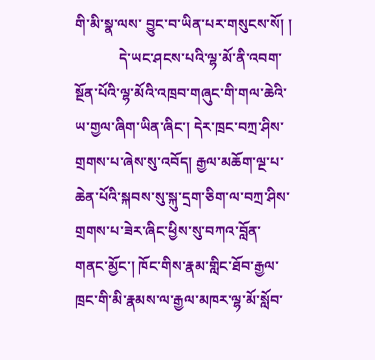གི་མི་སྣ་ལས་ བྱུང་བ་ཡིན་པར་གསུངས་སོ། །
            དེ་ཡང་ཤངས་པའི་ལྷ་མོ་ནི་འབག་སྔོན་པོའི་ལྷ་མོའི་འཁྲབ་གཞུང་གི་གལ་ཆེའི་ཡ་གྱལ་ཞིག་ཡིན་ཞིང་། དེར་ཁྲང་བཀྲ་ཤིས་གྲགས་པ་ཞེས་སུ་འབོད། རྒྱལ་མཆོག་ལྔ་པ་ཆེན་པོའི་སྐབས་སུ་སྐུ་དྲག་ཅིག་ལ་བཀྲ་ཤིས་གྲགས་པ་ཟེར་ཞིང་ཕྱིས་སུ་བཀའ་བློན་གནང་མྱོང་། ཁོང་གིས་རྣམ་གླིང་ཐོབ་རྒྱལ་ཁྲང་གི་མི་རྣམས་ལ་རྒྱལ་མཁར་ལྷ་མོ་སློབ་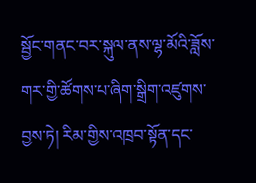སྦྱོང་གནང་བར་སྐུལ་ནས་ལྷ་མོའི་ཟློས་གར་གྱི་ཚོགས་པ་ཞིག་སྒྲིག་འཛུགས་བྱས་ཏེ། རིམ་གྱིས་འཁྲབ་སྟོན་དང་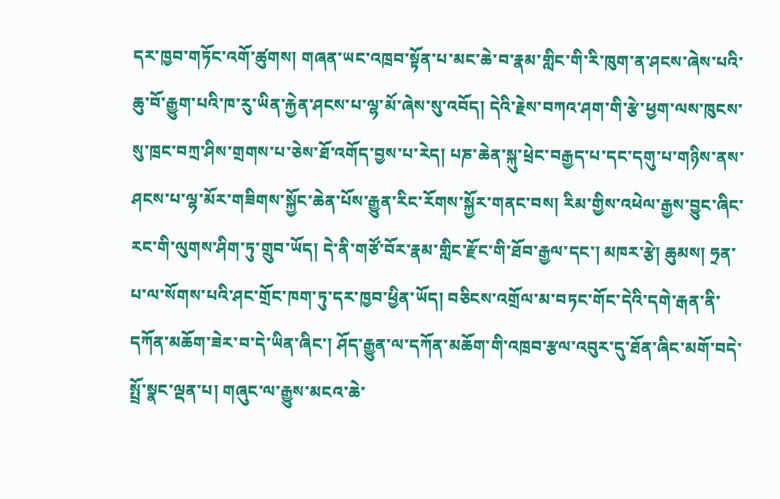དར་ཁྱབ་གཏོང་འགོ་ཚུགས། གཞན་ཡང་འཁྲབ་སྟོན་པ་མང་ཆེ་བ་རྣམ་གླིང་གི་རི་ཁུག་ན་ཤངས་ཞེས་པའི་ཆུ་བོ་རྒྱུག་པའི་ཁ་རུ་ཡིན་རྐྱེན་ཤངས་པ་ལྷ་མོ་ཞེས་སུ་འབོད། དེའི་རྗེས་བཀའ་ཤག་གི་རྩེ་ཕྱག་ལས་ཁུངས་སུ་ཁྲང་བཀྲ་ཤིས་གྲགས་པ་ཅེས་ཐོ་འགོད་བྱས་པ་རེད། པཎ་ཆེན་སྐུ་ཕྲེང་བརྒྱད་པ་དང་དགུ་པ་གཉིས་ནས་ཤངས་པ་ལྷ་མོར་གཟིགས་སྐྱོང་ཆེན་པོས་རྒྱུན་རིང་རོགས་སྐྱོར་གནང་བས། རིམ་གྱིས་འཕེལ་རྒྱས་བྱུང་ཞིང་རང་གི་ལུགས་ཤིག་ཏུ་གྲུབ་ཡོད། དེ་ནི་གཙོ་བོར་རྣམ་གླིང་རྫོང་གི་ཐོབ་རྒྱལ་དང་། མཁར་རྩེ། ཆུམས། ཧྲན་པ་ལ་སོགས་པའི་ཤང་གྲོང་ཁག་ཏུ་དར་ཁྱབ་ཕྱིན་ཡོད། བཅིངས་འགྲོལ་མ་བཏང་གོང་དེའི་དགེ་རྒན་ནི་དཀོན་མཆོག་ཟེར་བ་དེ་ཡིན་ཞིང་། ཤོད་རྒྱུན་ལ་དཀོན་མཆོག་གི་འཁྲབ་རྩལ་འབུར་དུ་ཐོན་ཞིང་མགོ་བདེ་སྤྲོ་སྣང་ལྡན་པ། གཞུང་ལ་རྒྱུས་མངའ་ཆེ་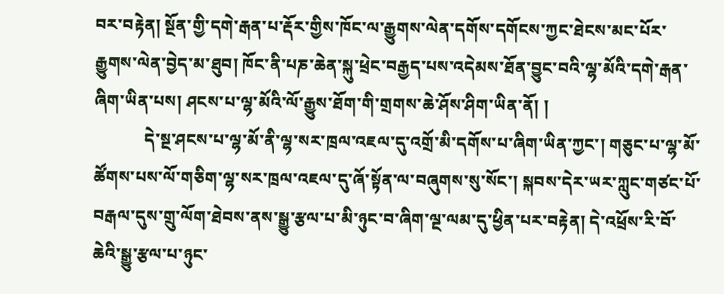བར་བརྟེན། སྔོན་གྱི་དགེ་རྒན་པ་རྡོར་གྱིས་ཁོང་ལ་རྒྱུགས་ལེན་དགོས་དགོངས་ཀྱང་ཐེངས་མང་པོར་རྒྱུགས་ལེན་བྱེད་མ་ཐུབ། ཁོང་ནི་པཎ་ཆེན་སྐུ་ཕྲེང་བརྒྱད་པས་འདེམས་ཐོན་བྱུང་བའི་ལྷ་མོའི་དགེ་རྒན་ཞིག་ཡིན་པས། ཤངས་པ་ལྷ་མོའི་ལོ་རྒྱུས་ཐོག་གི་གྲགས་ཆེ་ཤོས་ཤིག་ཡིན་ནོ། །
            དེ་སྔ་ཤངས་པ་ལྷ་མོ་ནི་ལྷ་སར་ཁྲལ་འཇལ་དུ་འགྲོ་མི་དགོས་པ་ཞིག་ཡིན་ཀྱང་། གཅུང་པ་ལྷ་མོ་ཚོགས་པས་ལོ་གཅིག་ལྷ་སར་ཁྲལ་འཇལ་དུ་ཞོ་སྟོན་ལ་བཞུགས་སུ་སོང་། སྐབས་དེར་ཡར་ཀླུང་གཙང་པོ་བརྒལ་དུས་གྲུ་ལོག་ཐེབས་ནས་སྒྱུ་རྩལ་པ་མི་ཉུང་བ་ཞིག་ལྔ་ལམ་དུ་ཕྱིན་པར་བརྟེན། དེ་འཕྲོས་རི་བོ་ཆེའི་སྒྱུ་རྩལ་པ་ཉུང་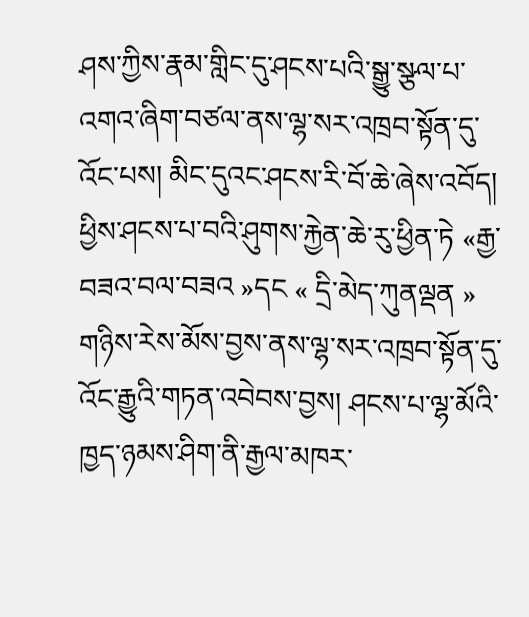ཤས་ཀྱིས་རྣམ་གླིང་དུ་ཤངས་པའི་སྒྱུ་སྩལ་པ་འགའ་ཞིག་བཙལ་ནས་ལྷ་སར་འཁྲབ་སྟོན་དུ་འོང་པས། མིང་དུའང་ཤངས་རི་བོ་ཆེ་ཞེས་འབོད། ཕྱིས་ཤངས་པ་བའི་ཤུགས་རྐྱེན་ཆེ་རུ་ཕྱིན་ཏེ «རྒྱ་བཟའ་བལ་བཟའ »དང « དྲི་མེད་ཀུནལྡན » གཉིས་རེས་མོས་བྱས་ནས་ལྷ་སར་འཁྲབ་སྟོན་དུ་འོང་རྒྱུའི་གཏན་འབེབས་བྱས། ཤངས་པ་ལྷ་མོའི་ཁྱད་ཉམས་ཤིག་ནི་རྒྱལ་མཁར་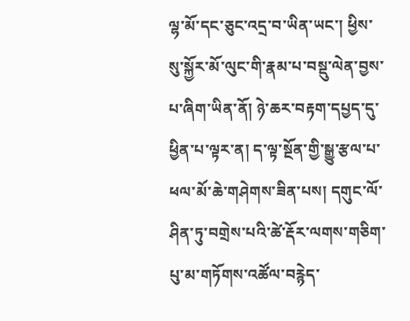ལྷ་མོ་དང་ཅུང་འདྲ་བ་ཡིན་ཡང་། ཕྱིས་སུ་སྐྱོར་མོ་ལུང་གི་རྣམ་པ་བསྡུ་ལེན་བྱས་པ་ཞིག་ཡིན་ནོ། ཉེ་ཆར་བརྟག་དཔྱད་དུ་ཕྱིན་པ་ལྟར་ན། ད་ལྟ་སྔོན་གྱི་སྒྱུ་རྩལ་པ་ཕལ་མོ་ཆེ་གཤེགས་ཟིན་པས། དགུང་ལོ་ཤིན་ཏུ་བགྲེས་པའི་ཚེ་རྡོར་ལགས་གཅིག་པུ་མ་གཏོགས་འཚོལ་བརྙེད་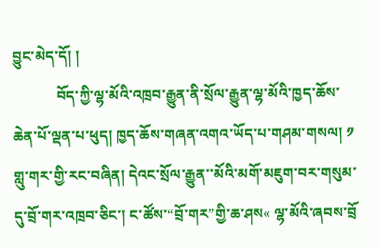བྱུང་མེད་དོ། །
            བོད་ཀྱི་ལྷ་མོའི་འཁྲབ་རྒྱུན་ནི་སྲོལ་རྒྱུན་ལྷ་མོའི་ཁྱད་ཆོས་ཆེན་པོ་ལྡན་པ་ཕུད། ཁྱད་ཆོས་གཞན་འགའ་ཡོད་པ་གཤམ་གསལ། ༡ གླུ་གར་གྱི་རང་བཞིན། དེའང་སྲོལ་རྒྱུན་་མོའི་མགོ་མཇུག་བར་གསུམ་དུ་བྲོ་གར་འཁྲབ་ཅིང་། ང་ཚོས་“བྲོ་གར”གྱི་ཆ་ཤས« ལྷ་མོའི་ཞབས་བྲོ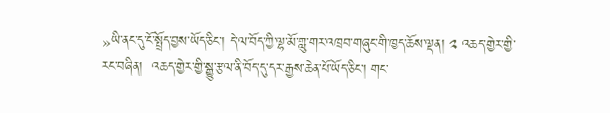»ཡི་ནང་དུ་ངོ་སྤྲོད་བྱས་ཡོད་ཅིང་། དེ་ལ་བོད་ཀྱི་ལྷ་མོ་གླུ་གར་འཁྲབ་གཞུང་གི་ཁྱད་ཆོས་ལྡན། ༢ འཆད་གྱེར་གྱི་རང་བཞིན།  འཆད་གྱེར་གྱི་སྒྱུ་རྩལ་ནི་བོད་དུ་དར་རྒྱས་ཆེན་པོ་ཡོད་ཅིང་། གང་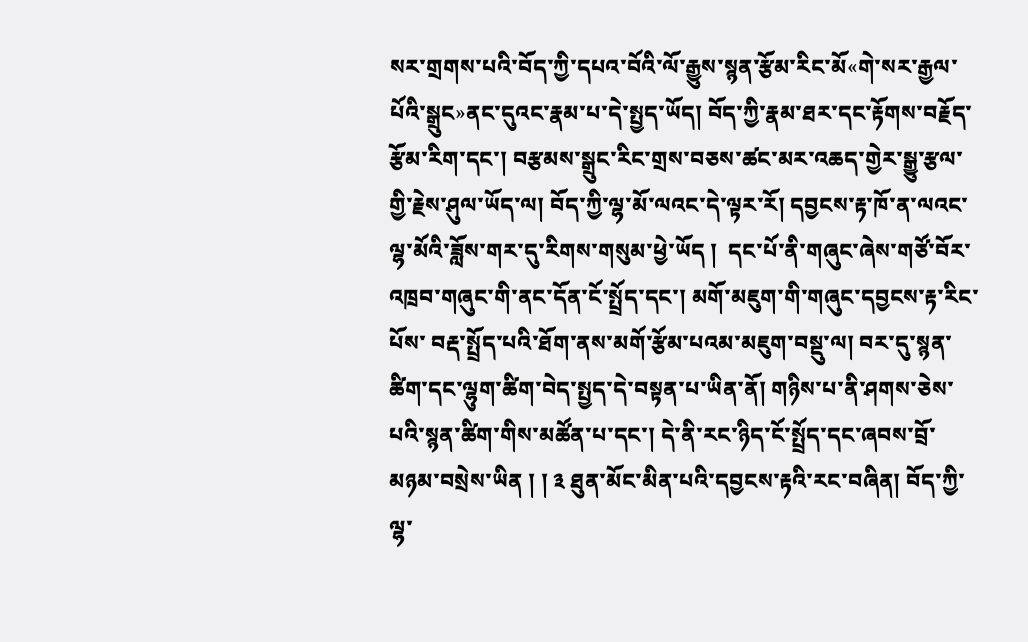སར་གྲགས་པའི་བོད་ཀྱི་དཔའ་བོའི་ལོ་རྒྱུས་སྙན་རྩོམ་རིང་མོ«གེ་སར་རྒྱལ་པོའི་སྒྲུང»ནང་དུའང་རྣམ་པ་དེ་སྤྱད་ཡོད། བོད་ཀྱི་རྣམ་ཐར་དང་རྟོགས་བརྗོད་རྩོམ་རིག་དང་། བརྩམས་སྒྲུང་རིང་གྲས་བཅས་ཚང་མར་འཆད་གྱེར་སྒྱུ་རྩལ་གྱི་རྗེས་ཤུལ་ཡོད་ལ། བོད་ཀྱི་ལྷ་མོ་ལའང་དེ་ལྟར་རོ། དབྱངས་རྟ་ཁོ་ན་ལའང་ལྷ་མོའི་ཟློས་གར་དུ་རིགས་གསུམ་ཕྱེ་ཡོད །  དང་པོ་ནི་གཞུང་ཞེས་གཙོ་བོར་འཁྲབ་གཞུང་གི་ནང་དོན་ངོ་སྤྲོད་དང་། མགོ་མཇུག་གི་གཞུང་དབྱངས་རྟ་རིང་པོས་ བརྡ་སྤྲོད་པའི་ཐོག་ནས་མགོ་རྩོམ་པའམ་མཇུག་བསྡུ་ལ། བར་དུ་སྙན་ཚིག་དང་ལྷུག་ཚིག་བེད་སྤྱད་དེ་བསྟན་པ་ཡིན་ནོ། གཉིས་པ་ནི་ཤགས་ཅེས་པའི་སྙན་ཚིག་གིས་མཚོན་པ་དང་། དེ་ནི་རང་ཉིད་ངོ་སྤྲོད་དང་ཞབས་བྲོ་མཉམ་བསྲེས་ཡིན ། ། ༣ ཐུན་མོང་མིན་པའི་དབྱངས་རྟའི་རང་བཞིན། བོད་ཀྱི་ལྷ་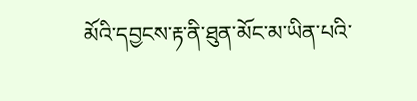མོའི་དབྱངས་རྟ་ནི་ཐུན་མོང་མ་ཡིན་པའི་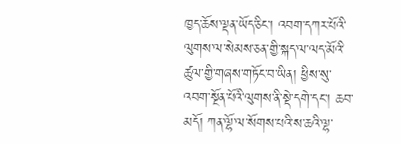ཁྱད་ཆོས་ལྡན་ཡོད་ཅིང་། འབག་དཀར་པོའི་ལུགས་ལ་སེམས་ཅན་གྱི་སྐད་ལ་ལད་མོའི་ཚུལ་གྱི་གཞས་གཏོང་བ་ཡིན། ཕྱིས་སུ་འབག་སྔོན་པོའི་ལུགས་ནི་སྡེ་དགེ་དང་། ཆབ་མདོ། ཀན་ལྷོ་ལ་སོགས་པའི་ས་ཆའི་ལྷ་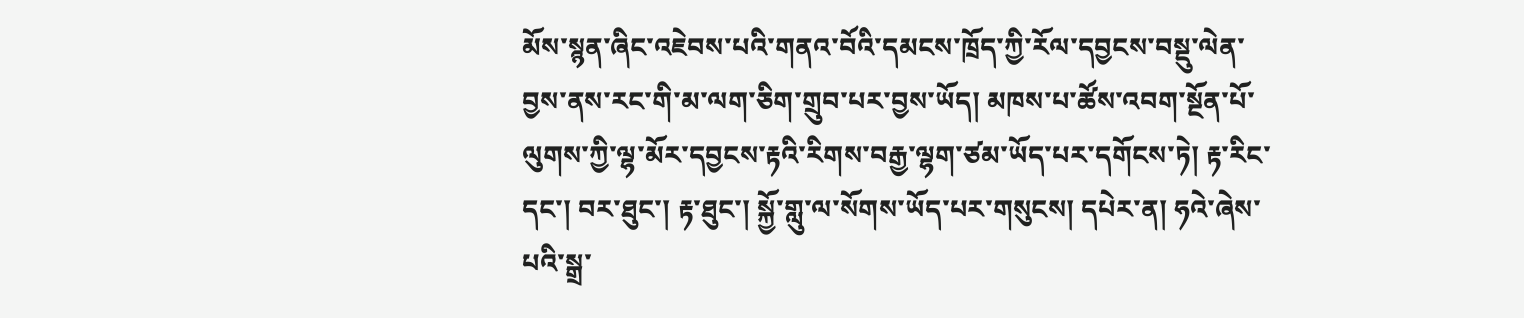མོས་སྙན་ཞིང་འཇེབས་པའི་གནའ་བོའི་དམངས་ཁྲོད་ཀྱི་རོལ་དབྱངས་བསྡུ་ལེན་བྱས་ནས་རང་གི་མ་ལག་ཅིག་གྲུབ་པར་བྱས་ཡོད། མཁས་པ་ཚོས་འབག་སྔོན་པོ་ལུགས་ཀྱི་ལྷ་མོར་དབྱངས་རྟའི་རིགས་བརྒྱ་ལྷག་ཙམ་ཡོད་པར་དགོངས་ཏེ། རྟ་རིང་དང་། བར་ཐུང་། རྟ་ཐུང་། སྐྱོ་གླུ་ལ་སོགས་ཡོད་པར་གསུངས། དཔེར་ན། ཧའེ་ཞེས་པའི་སྒྲ་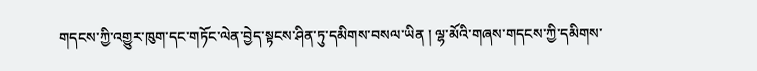གདངས་ཀྱི་འགྱུར་ཁུག་དང་གཏོང་ལེན་བྱེད་སྟངས་ཤིན་ཏུ་དམིགས་བསལ་ཡིན ། ལྷ་མོའི་གཞས་གདངས་ཀྱི་དམིགས་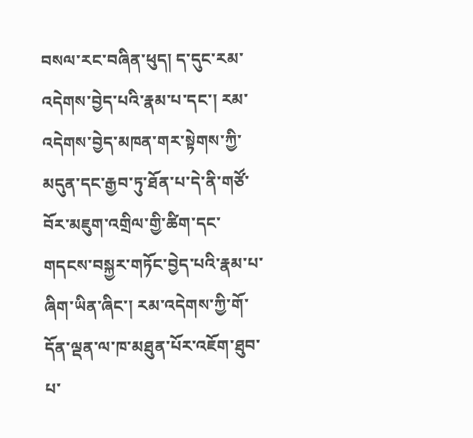བསལ་རང་བཞིན་ཕུད། ད་དུང་རམ་འདེགས་བྱེད་པའི་རྣམ་པ་དང་། རམ་འདེགས་བྱེད་མཁན་གར་སྟེགས་ཀྱི་མདུན་དང་རྒྱབ་ཏུ་ཐོན་པ་དེ་ནི་གཙོ་བོར་མཇུག་འགྲིལ་གྱི་ཚིག་དང་གདངས་བསྐྱར་གཏོང་བྱེད་པའི་རྣམ་པ་ཞིག་ཡིན་ཞིང་། རམ་འདེགས་ཀྱི་གོ་དོན་ལྡན་ལ་ཁ་མཐུན་པོར་འཇོག་ཐུབ་པ་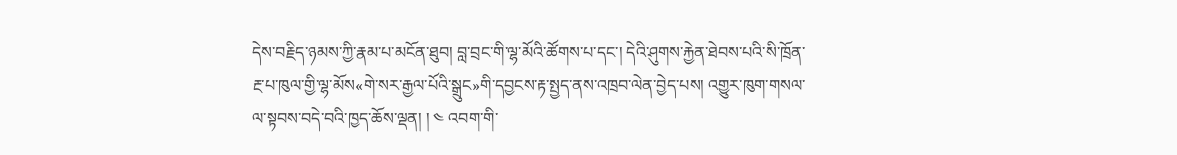དེས་བརྗིད་ཉམས་ཀྱི་རྣམ་པ་མངོན་ཐུབ། བླ་བྲང་གི་ལྷ་མོའི་ཚོགས་པ་དང་། དེའི་ཤུགས་རྐྱེན་ཐེབས་པའི་སི་ཁྲོན་རྔ་པ་ཁུལ་གྱི་ལྷ་མོས«གེ་སར་རྒྱལ་པོའི་སྒྲུང»གི་དབྱངས་རྟ་སྤྱད་ནས་འཁྲབ་ལེན་བྱེད་པས། འགྱུར་ཁུག་གསལ་ལ་སྟབས་བདེ་བའི་ཁྱད་ཆོས་ལྡན། ། ༤ འབག་གི་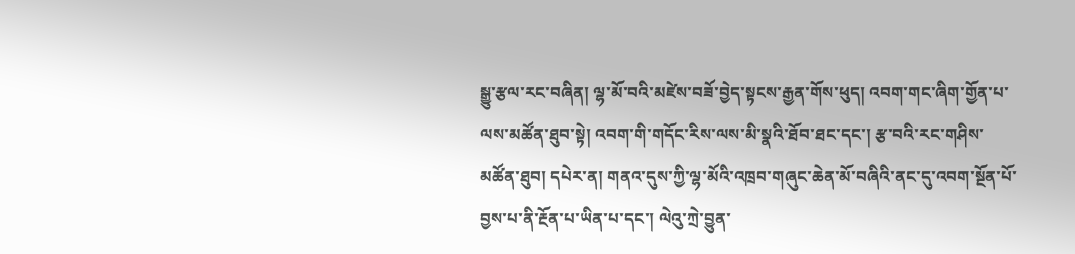སྒྱུ་རྩལ་རང་བཞིན། ལྷ་མོ་བའི་མཛེས་བཟོ་བྱེད་སྟངས་རྒྱན་གོས་ཕུད། འབག་གང་ཞིག་གྱོན་པ་ལས་མཚོན་ཐུབ་སྟེ། འབག་གི་གདོང་རིས་ལས་མི་སྣའི་ཐོབ་ཐང་དང་། རྩ་བའི་རང་གཤིས་མཚོན་ཐུབ། དཔེར་ན། གནའ་དུས་ཀྱི་ལྷ་མོའི་འཁྲབ་གཞུང་ཆེན་མོ་བཞིའི་ནང་དུ་འབག་སྔོན་པོ་བྱས་པ་ནི་རྔོན་པ་ཡིན་པ་དང་། ལེའུ་ཀྲེ་བྱུན་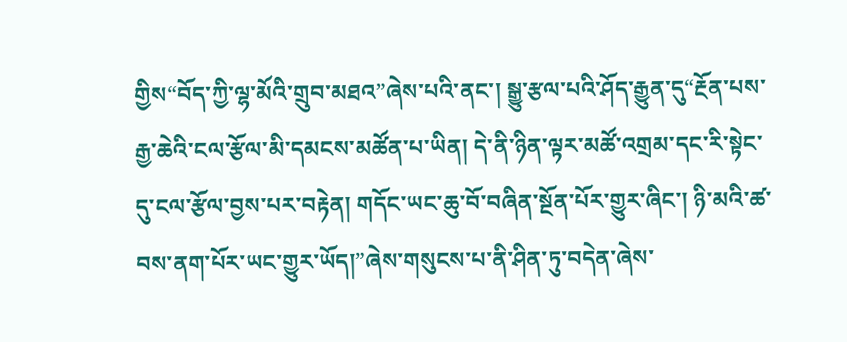གྱིས“བོད་ཀྱི་ལྷ་མོའི་གྲུབ་མཐའ”ཞེས་པའི་ནང་། སྒྱུ་རྩལ་པའི་ཤོད་རྒྱུན་དུ“རྔོན་པས་རྒྱ་ཆེའི་ངལ་རྩོལ་མི་དམངས་མཚོན་པ་ཡིན། དེ་ནི་ཉིན་ལྟར་མཚོ་འགྲམ་དང་རི་སྟེང་དུ་ངལ་རྩོལ་བྱས་པར་བརྟེན། གདོང་ཡང་ཆུ་བོ་བཞིན་སྔོན་པོར་གྱུར་ཞིང་། ཉི་མའི་ཚ་བས་ནག་པོར་ཡང་གྱུར་ཡོད།”ཞེས་གསུངས་པ་ནི་ཤིན་ཏུ་བདེན་ཞེས་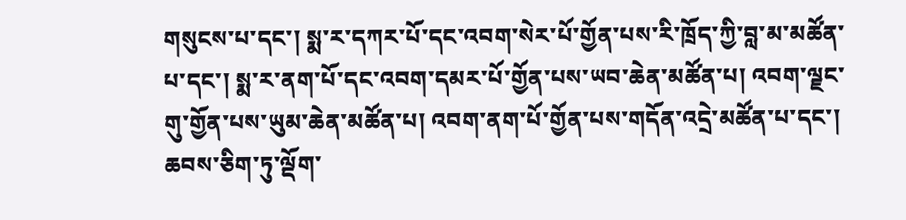གསུངས་པ་དང་། སྨ་ར་དཀར་པོ་དང་འབག་སེར་པོ་གྱོན་པས་རི་ཁྲོད་ཀྱི་བླ་མ་མཚོན་པ་དང་། སྨ་ར་ནག་པོ་དང་འབག་དམར་པོ་གྱོན་པས་ཡབ་ཆེན་མཚོན་པ། འབག་ལྗང་གུ་གྱོན་པས་ཡུམ་ཆེན་མཚོན་པ། འབག་ནག་པོ་གྱོན་པས་གདོན་འདྲེ་མཚོན་པ་དང་། ཆབས་ཅིག་ཏུ་ལྡོག་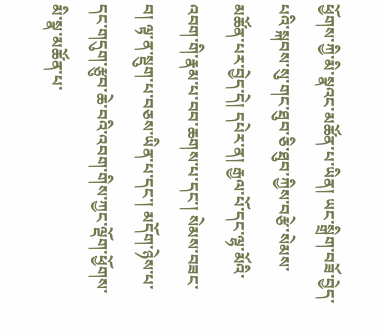ཕྱོགས་ཀྱི་མི་སྣའང་མཚོན་པ་ཡིན། ཡང་སྒྲིག་བཟོ་བྱེད་པའི་སྐབས་སུ་གང་ཐུབ་ཅི་ཐུབ་ཀྱིས་བརྩེ་སེམས་མཚོན་པར་བྱེད་དེ། དཔེར་ན། རྒྱལ་པོ་དང་ལྷ་མོའི་འབག་གི་རྣམ་པ་བབ་ཆགས་པ་དང་། སེམས་བཟང་བ། ལྟ་ན་སྡུག་པ་བཅས་ཡིན་པ་དང་། མདོག་ཉེས་པ་དང་གདུག་རྩུབ་ཆེ་བའི་འབག་གིས་ཀྱང་ལྡོག་ཕྱོགས་མི་སྣ་མཚོན་པ་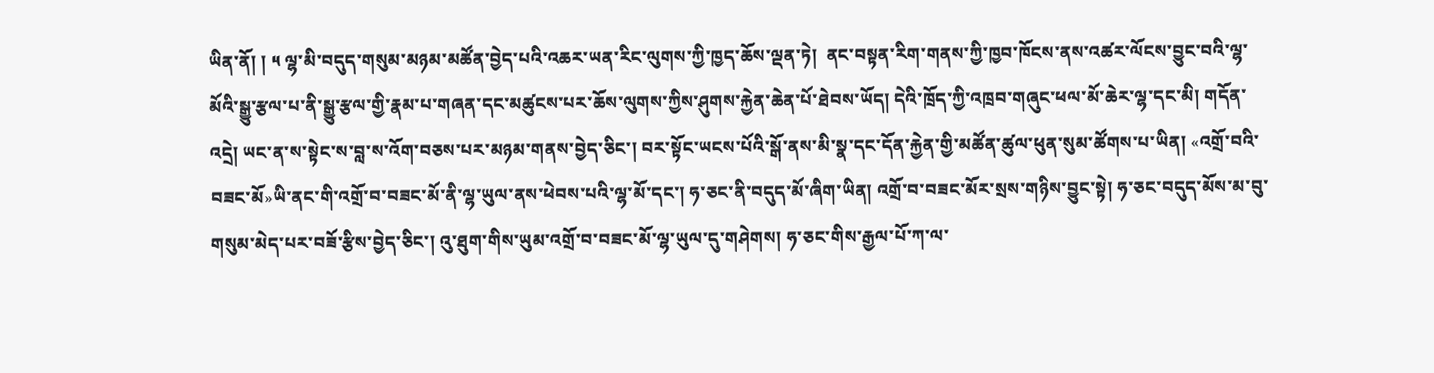ཡིན་ནོ། ། ༥ ལྷ་མི་བདུད་གསུམ་མཉམ་མཚོན་བྱེད་པའི་འཆར་ཡན་རིང་ལུགས་ཀྱི་ཁྱད་ཆོས་ལྡན་ཏེ།  ནང་བསྟན་རིག་གནས་ཀྱི་ཁྱབ་ཁོངས་ནས་འཚར་ལོངས་བྱུང་བའི་ལྷ་མོའི་སྒྱུ་རྩལ་པ་ནི་སྒྱུ་རྩལ་གྱི་རྣམ་པ་གཞན་དང་མཚུངས་པར་ཆོས་ལུགས་ཀྱིས་ཤུགས་རྐྱེན་ཆེན་པོ་ཐེབས་ཡོད། དེའི་ཁྲོད་ཀྱི་འཁྲབ་གཞུང་ཕལ་མོ་ཆེར་ལྷ་དང་མི། གདོན་འདྲེ། ཡང་ན་ས་སྟེང་ས་བླ་ས་འོག་བཅས་པར་མཉམ་གནས་བྱེད་ཅིང་། བར་སྟོང་ཡངས་པོའི་སྒོ་ནས་མི་སྣ་དང་དོན་རྐྱེན་གྱི་མཚོན་ཚུལ་ཕུན་སུམ་ཚོགས་པ་ཡིན། «འགྲོ་བའི་བཟང་མོ»ཡི་ནང་གི་འགྲོ་བ་བཟང་མོ་ནི་ལྷ་ཡུལ་ནས་ཕེབས་པའི་ལྷ་མོ་དང་། ཧ་ཅང་ནི་བདུད་མོ་ཞིག་ཡིན། འགྲོ་བ་བཟང་མོར་སྲས་གཉིས་བྱུང་སྟེ། ཧ་ཅང་བདུད་མོས་མ་བུ་གསུམ་མེད་པར་བཟོ་རྩིས་བྱེད་ཅིང་། འུ་ཐུག་གིས་ཡུམ་འགྲོ་བ་བཟང་མོ་ལྷ་ཡུལ་དུ་གཤེགས། ཧ་ཅང་གིས་རྒྱལ་པོ་ཀ་ལ་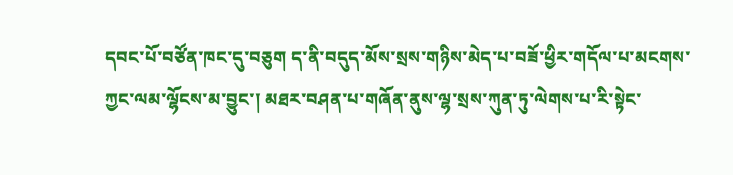དབང་པོ་བཙོན་ཁང་དུ་བཅུག ད་ནི་བདུད་མོས་སྲས་གཉིས་མེད་པ་བཟོ་ཕྱིར་གདོལ་པ་མངགས་ཀྱང་ལམ་ལྷོངས་མ་བྱུང་། མཐར་བཤན་པ་གཞོན་ནུས་ལྷ་སྲས་ཀུན་ཏུ་ལེགས་པ་རི་སྟེང་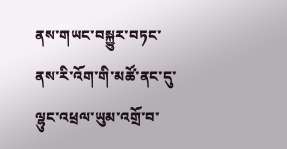ནས་གཡང་བསྐྱུར་བཏང་ནས་རི་འོག་གི་མཚོ་ནང་དུ་ལྷུང་འཕྲལ་ཡུམ་འགྲོ་བ་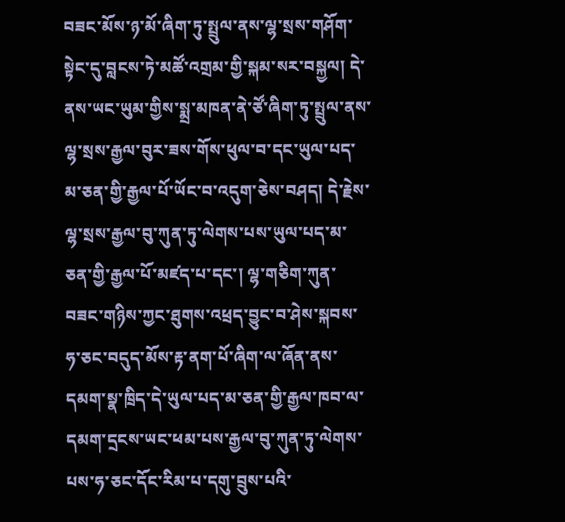བཟང་མོས་ཉ་མོ་ཞིག་ཏུ་སྤྲུལ་ནས་ལྷ་སྲས་གཤོག་སྟེང་དུ་བླངས་ཏེ་མཚོ་འགྲམ་གྱི་སྐམ་སར་བསྐྱལ། དེ་ནས་ཡང་ཡུམ་གྱིས་སྨྲ་མཁན་ནེ་ཙོ་ཞིག་ཏུ་སྤྲུལ་ནས་ལྷ་སྲས་རྒྱལ་བུར་ཟས་གོས་ཕུལ་བ་དང་ཡུལ་པད་མ་ཅན་གྱི་རྒྱལ་པོ་ཡོང་བ་འདུག་ཅེས་བཤད། དེ་རྗེས་ལྷ་སྲས་རྒྱལ་བུ་ཀུན་ཏུ་ལེགས་པས་ཡུལ་པད་མ་ཅན་གྱི་རྒྱལ་པོ་མཛད་པ་དང་། ལྷ་གཅིག་ཀུན་བཟང་གཉིས་ཀྱང་ཐུགས་འཕྲད་བྱུང་བ་ཤེས་སྐབས་ཧ་ཅང་བདུད་མོས་རྟ་ནག་པོ་ཞིག་ལ་ཞོན་ནས་དམག་སྣ་ཁྲིད་དེ་ཡུལ་པད་མ་ཅན་གྱི་རྒྱལ་ཁབ་ལ་དམག་དྲངས་ཡང་ཕམ་པས་རྒྱལ་བུ་ཀུན་ཏུ་ལེགས་པས་ཧ་ཅང་དོང་རིམ་པ་དགུ་བྲུས་པའི་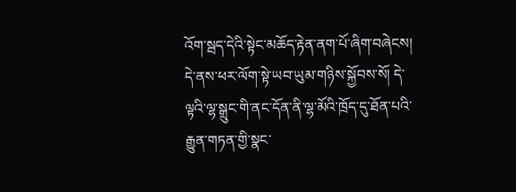འོག་སྦད་དེའི་སྟེང་མཆོད་རྟེན་ནག་པོ་ཞིག་བཞེངས། དེ་ནས་ཕར་ལོག་སྟེ་ཡབ་ཡུམ་གཉིས་སྐྱོབས་སོ། དེ་ལྟའི་ལྷ་སྒྲུང་གི་ནང་དོན་ནི་ལྷ་མོའི་ཁྲོད་དུ་ཐོན་པའི་རྒྱུན་གཏན་གྱི་སྣང་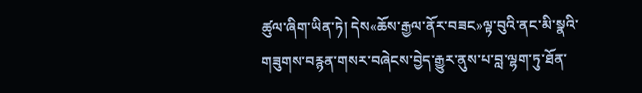ཚུལ་ཞིག་ཡིན་ཏེ། དེས«ཆོས་རྒྱལ་ནོར་བཟང»ལྟ་བུའི་ནང་མི་སྣའི་གཟུགས་བརྙན་གསར་བཞེངས་བྱེད་རྒྱུར་ནུས་པ་བླ་ལྷག་ཏུ་ཐོན་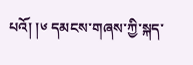པའོ། །༦ དམངས་གཞས་ཀྱི་སྐད་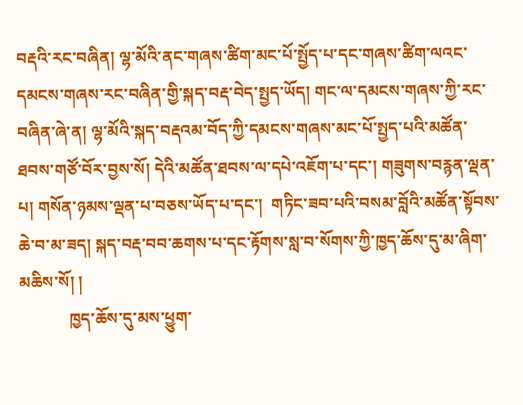བརྡའི་རང་བཞིན། ལྷ་མོའི་ནང་གཞས་ཚིག་མང་པོ་སྤྱོད་པ་དང་གཞས་ཚིག་ལའང་དམངས་གཞས་རང་བཞིན་གྱི་སྐད་བརྡ་བེད་སྤྱད་ཡོད། གང་ལ་དམངས་གཞས་ཀྱི་རང་བཞིན་ཞེ་ན། ལྷ་མོའི་སྐད་བརྡའམ་བོད་ཀྱི་དམངས་གཞས་མང་པོ་སྤྱད་པའི་མཚོན་ཐབས་གཙོ་བོར་བྱས་སོ། དེའི་མཚོན་ཐབས་ལ་དཔེ་འཇོག་པ་དང་། གཟུགས་བརྙན་ལྡན་པ། གསོན་ཉམས་ལྡན་པ་བཅས་ཡོད་པ་དང་།  གཏིང་ཟབ་པའི་བསམ་བློའི་མཚོན་སྟོབས་ཆེ་བ་མ་ཟད། སྐད་བརྡ་བབ་ཆགས་པ་དང་རྟོགས་སླ་བ་སོགས་ཀྱི་ཁྱད་ཆོས་དུ་མ་ཞིག་མཆིས་སོ། །
            ཁྱད་ཆོས་དུ་མས་ཕྱུག་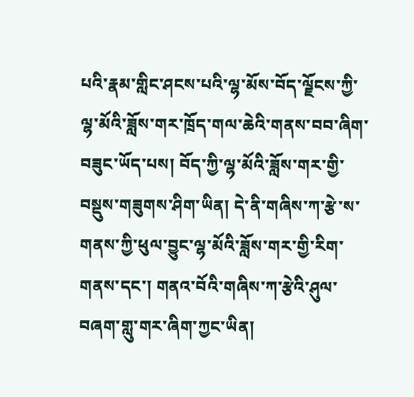པའི་རྣམ་གླིང་ཤངས་པའི་ལྷ་མོས་བོད་ལྗོངས་ཀྱི་ལྷ་མོའི་ཟློས་གར་ཁྲོད་གལ་ཆེའི་གནས་བབ་ཞིག་བཟུང་ཡོད་པས། བོད་ཀྱི་ལྷ་མོའི་ཟློས་གར་གྱི་བསྡུས་གཟུགས་ཤིག་ཡིན། དེ་ནི་གཞིས་ཀ་རྩེ་ས་གནས་ཀྱི་ཕུལ་བྱུང་ལྷ་མོའི་ཟློས་གར་གྱི་རིག་གནས་དང་། གནའ་བོའི་གཞིས་ཀ་རྩེའི་ཤུལ་བཞག་གླུ་གར་ཞིག་ཀྱང་ཡིན།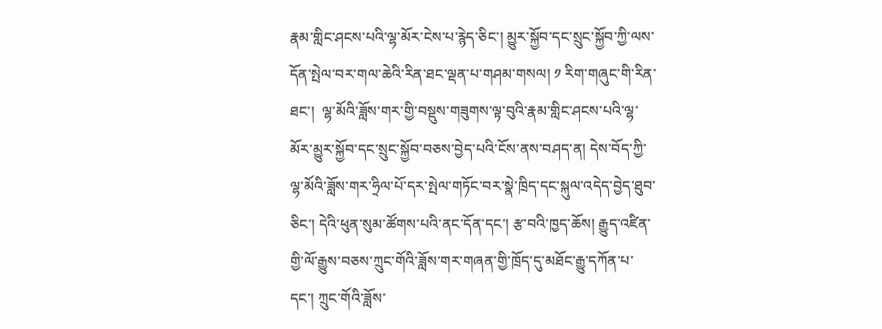རྣམ་གླིང་ཤངས་པའི་ལྷ་མོར་ངེས་པ་རྙེད་ཅིང་། མྱུར་སྐྱོབ་དང་སྲུང་སྐྱོབ་ཀྱི་ལས་དོན་སྤེལ་བར་གལ་ཆེའི་རིན་ཐང་ལྡན་པ་གཤམ་གསལ། ༡ རིག་གཞུང་གི་རིན་ཐང་།  ལྷ་མོའི་ཟློས་གར་གྱི་བསྡུས་གཟུགས་ལྟ་བུའི་རྣམ་གླིང་ཤངས་པའི་ལྷ་མོར་མྱུར་སྐྱོབ་དང་སྲུང་སྐྱོབ་བཅས་བྱེད་པའི་ངོས་ནས་བཤད་ན། དེས་བོད་ཀྱི་ལྷ་མོའི་ཟློས་གར་ཧྲིལ་པོ་དར་སྤེལ་གཏོང་བར་སྣེ་ཁྲིད་དང་སྐུལ་འདེད་བྱེད་ཐུབ་ཅིང་། དེའི་ཕུན་སུམ་ཚོགས་པའི་ནང་དོན་དང་། རྩ་བའི་ཁྱད་ཆོས། རྒྱུད་འཛིན་གྱི་ལོ་རྒྱུས་བཅས་ཀྲུང་གོའི་ཟློས་གར་གཞན་གྱི་ཁྲོད་དུ་མཐོང་རྒྱུ་དཀོན་པ་དང་། ཀྲུང་གོའི་ཟློས་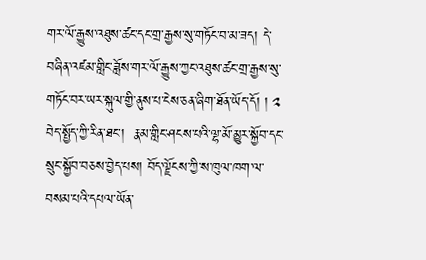གར་ལོ་རྒྱུས་འཐུས་ཚང་དང་གྲ་རྒྱས་སུ་གཏོང་བ་མ་ཟད། དེ་བཞིན་འཛམ་གླིང་ཟློས་གར་ལོ་རྒྱུས་ཀྱང་འཐུས་ཚང་གྲ་རྒྱས་སུ་གཏོང་བར་ཡར་སྐུལ་གྱི་ནུས་པ་ངེས་ཅན་ཞིག་ཐོན་ཡོད་དོ། ། ༢ བེད་སྤྱོད་ཀྱི་རིན་ཐང་།  རྣམ་གླིང་ཤངས་པའི་ལྷ་མོ་མྱུར་སྐྱོབ་དང་སྲུང་སྐྱོབ་བཅས་བྱེད་པས། བོད་ལྗོངས་ཀྱི་ས་ཁུལ་ཁག་ལ་བསམ་པའི་དཔལ་ཡོན་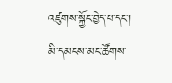འཛུགས་སྐྱོང་བྱེད་པ་དང་། མི་དམངས་མང་ཚོགས་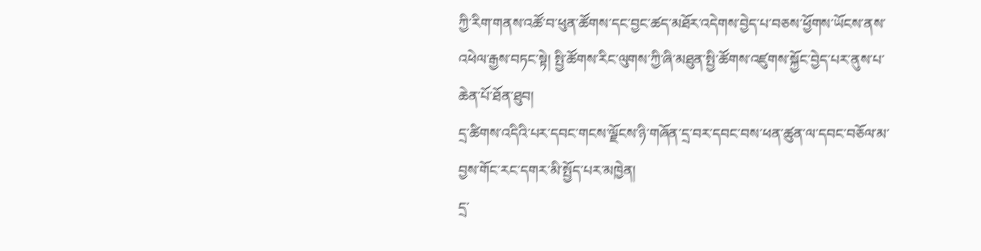ཀྱི་རིག་གནས་འཚོ་བ་ཕུན་ཚོགས་དང་བྱང་ཚད་མཐོར་འདེགས་བྱེད་པ་བཅས་ཕྱོགས་ཡོངས་ནས་འཕེལ་རྒྱས་བཏང་སྟེ། སྤྱི་ཚོགས་རིང་ལུགས་ཀྱི་ཞི་མཐུན་སྤྱི་ཚོགས་འཛུགས་སྐྱོང་བྱེད་པར་ནུས་པ་ཆེན་པོ་ཐོན་ཐུབ།
དྲ་ཚིགས་འདིའི་པར་དབང་གངས་ལྗོངས་ཉི་གཞོན་དྲ་བར་དབང་བས་ཕན་ཚུན་ལ་དབང་བཅོལ་མ་བྱས་གོང་རང་དགར་མི་སྤྱོད་པར་མཁྱེན།
དྲ་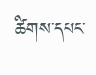ཚིགས་དཔང་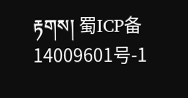རྟགས། 蜀ICP备14009601号-1